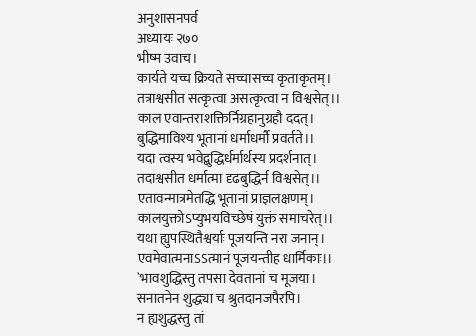अनुशासनपर्व
अध्यायः २७०
भीष्म उवाच।
कार्यते यच्च क्रियते सच्चासच्च कृताकृतम्।
तत्राश्वसीत सत्कृत्वा असत्कृत्वा न विश्वसेत्।।
काल एवान्तराशक्तिर्निग्रहानुग्रहौ ददत्।
बुद्धिमाविश्य भूतानां धर्माधर्मौ प्रवर्तते।।
यदा त्वस्य भवेद्बुद्धिर्धर्मार्थस्य प्रदर्शनात्।
तदाश्वसीत धर्मात्मा दृढबुद्धिर्न विश्वसेत्।।
एतावन्मात्रमेतद्धि भूतानां प्राज्ञलक्षणम्।
कालयुक्तोऽप्युभयविच्छेषं युक्तं समाचरेत्।।
यथा ह्युपस्थितैश्वर्याः पूजयन्ति नरा जनान्।
एवमेवात्मनाऽऽत्मानं पूजयन्तीह धार्मिकाः।।
`भावशुद्धिस्तु तपसा देवतानां च मूजया।
सनातनेन शुद्ध्या च श्रुतदानजपैरपि।
न ह्यशुद्धस्तु तां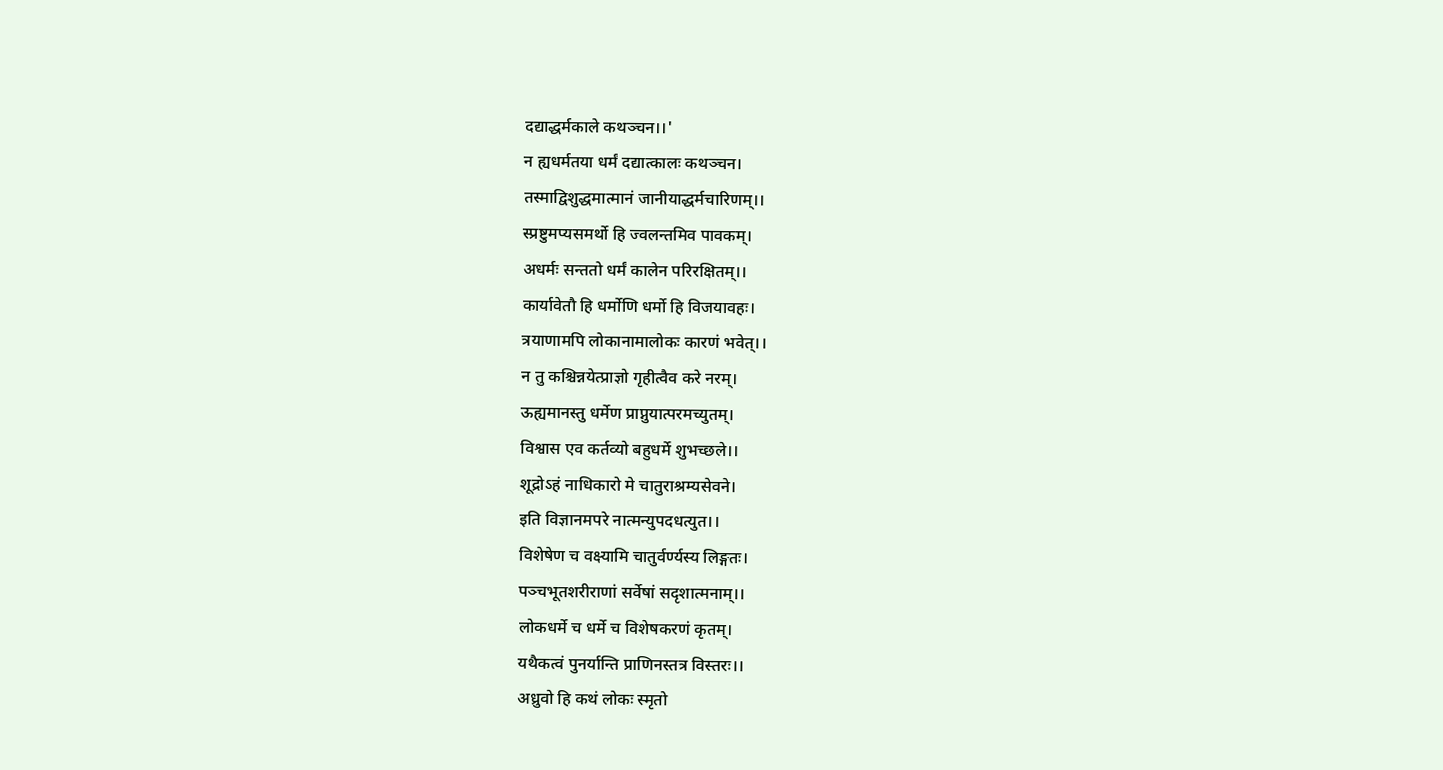दद्याद्धर्मकाले कथञ्चन।।'
न ह्यधर्मतया धर्मं दद्यात्कालः कथञ्चन।
तस्माद्विशुद्धमात्मानं जानीयाद्धर्मचारिणम्।।
स्प्रष्टुमप्यसमर्थो हि ज्वलन्तमिव पावकम्।
अधर्मः सन्ततो धर्मं कालेन परिरक्षितम्।।
कार्यावेतौ हि धर्मोणि धर्मो हि विजयावहः।
त्रयाणामपि लोकानामालोकः कारणं भवेत्।।
न तु कश्चिन्नयेत्प्राज्ञो गृहीत्वैव करे नरम्।
ऊह्यमानस्तु धर्मेण प्राप्नुयात्परमच्युतम्।
विश्वास एव कर्तव्यो बहुधर्मे शुभच्छले।।
शूद्रोऽहं नाधिकारो मे चातुराश्रम्यसेवने।
इति विज्ञानमपरे नात्मन्युपदधत्युत।।
विशेषेण च वक्ष्यामि चातुर्वर्ण्यस्य लिङ्गतः।
पञ्चभूतशरीराणां सर्वेषां सदृशात्मनाम्।।
लोकधर्मे च धर्मे च विशेषकरणं कृतम्।
यथैकत्वं पुनर्यान्ति प्राणिनस्तत्र विस्तरः।।
अध्रुवो हि कथं लोकः स्मृतो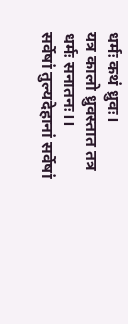धर्मः कथं ध्रुवः।
यत्र कालो ध्रुवस्तात तत्र धर्मः सनातनः।।
सर्वेषां तुल्यदेहानां सर्वेषां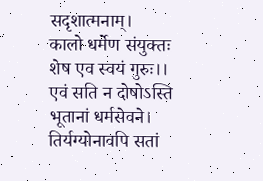सदृशात्मनाम्।
कालो धर्मेण संयुक्तः शेष एव स्वयं गुरुः।।
एवं सति न दोषोऽस्ति भूतानां धर्मसेवने।
तिर्यग्योनावपि सतां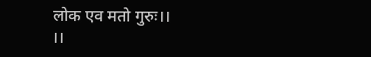लोक एव मतो गुरुः।।
।।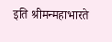इति श्रीमन्महाभारते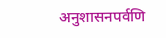अनुशासनपर्वणि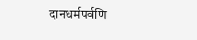दानधर्मपर्वणि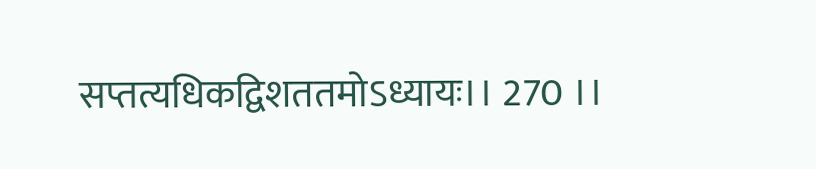सप्तत्यधिकद्विशततमोऽध्यायः।। 270 ।।